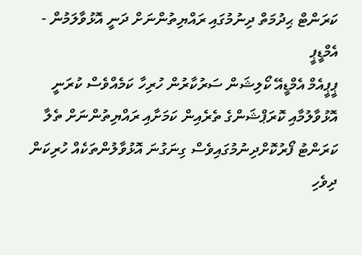ކަރަންޓް ޙިދުމަތް ދިނުމުގައި ރައްޔިތުންނަށް ދަނީ އޮޅުވާލަމުން - އެމްޑީޕީ
ޕީޕީއެމް އެމްޑީއޭ ކޯލިޝަން ސަރުކާރުން ހުރިހާ ކަމެއްވެސް ކުރަނީ އޮޅުވާލުމާއި ކޮރަޕްޝަންގެ ތެރެއިން ކަމަށާއި ރައްޔިތުންނަށް ތެލާ ކަރަންޓު ފޯރުކޮށްދިނުމުގައިވެސް ގިނަގުނަ އޮޅުވާލުންތަކެއް ހުރިކަން ދިވެހި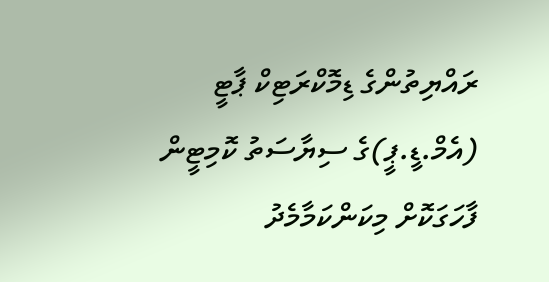ރައްޔިތުންގެ ޑިމޮކްރަޓިކް ޕާޓީ (އެމް.ޑީ.ޕީ)ގެ ސިޔާސަތު ކޮމިޓީން ފާހަގަކޮށް މިކަންކަމާމެދު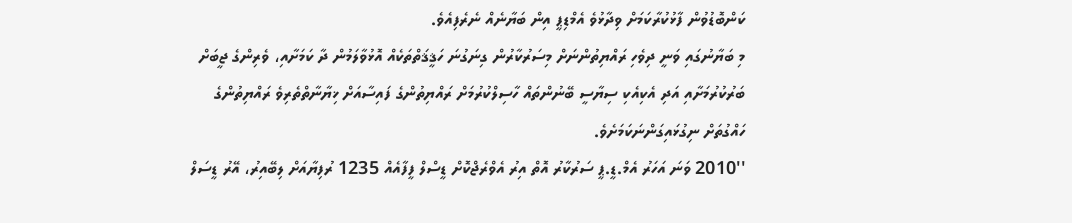ކަންބޮޑުވުން ފާޅުކުރާކަމަށް ވިދާޅުވެ އެމްޑިޕީ އިން ބަޔާނެއް ނެރެފިއެވެ.
މި ބަޔާނުގައި ވަނީ ދިވެހި ރައްޔިތުންނަށް މިސަރުކާރުން ގިނަގުނަ ހަޤީޤަތްތަކެއް އޮޅުވާލަމުން ދާ ކަމަށާއި، ވެރިންގެ ޖީބަށް ބަރުކުރުމަށާއި އަދި އެކިއެކި ސިޔާސީ ބޭނުންތައް ހާސިލްކުރުމަށް ރައްޔިތުންގެ ފައިސާއަށް ޚިޔާނާތްތެރިވެ ރައްޔިތުންގެ ހައްގުތަށް ނިގުޅައިގަންނަކަމަށެވެ.
''2010 ވަނަ އަހަރު އެމް.ޑީ.ޕީ ސަރުކާރު އޮތް އިރު އެވްރެޖްކޮށް ޑީސްލް ފީފާއެއް 1235 ރުފިޔާއަށް ލިބޭއިރު، އޭރު ޑީސަލް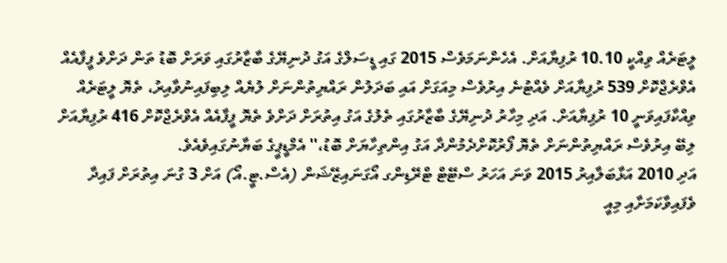ލީޓަރެއް ވިއްކީ 10.10 ރުފިޔާއަށް. އެހެންނަމަވެސް 2015 ގައި ޑީސަލްގެ އަގު ދުނިޔޭގެ ބާޒާރުގައި ވަރަށް ބޮޑު ތަން ދަށްވެ ފީފާއެއް އެވްރެޖްކޮށް 539 ރުފިޔާއަށް ވެއްޓުނެ އިރުވެސް މިއަގަށް އައި ބަދަލުން ރައްޔިތުންނަށް ލުޔެއް ލިބިފައިނުވާއިރު، ތެޔޮ ލީޓަރެއް ވިއްކާފައިވަނީ 10 ރުފިޔާއަށް. އަދި މިހާރު ދުނިޔޭގެ ބާޒާރުގައި ތެލުގެ އަގު އިތުރަށް ދަށްވެ ތެޔޮ ފީފާއެއް އެވްރެޖްކޮށް 416 ރުފިޔާއަށް ލިބޭ އިރުވެސް ރައްޔިތުންނަށް ތެޔޮ ފޯރުކޮށްދެމުންދާ އަގު އިންތިހާޔަށް ބޮޑު،'' އެމްޑީޕީގެ ބަޔާނުގައިވެއެވެ.
އަދި 2010 އަޅާބަލާއިރު 2015 ވަނަ އަހަރު ސްޓޭޓް ޓްރޭޑިންގ އޯގަނައިޒޭޝަން (އެސް.ޓީ.އޯ) އަށް 3 ގުނަ އިތުރަށް ފައިދާ ވެފައިވާކަމަށާއި މިއީ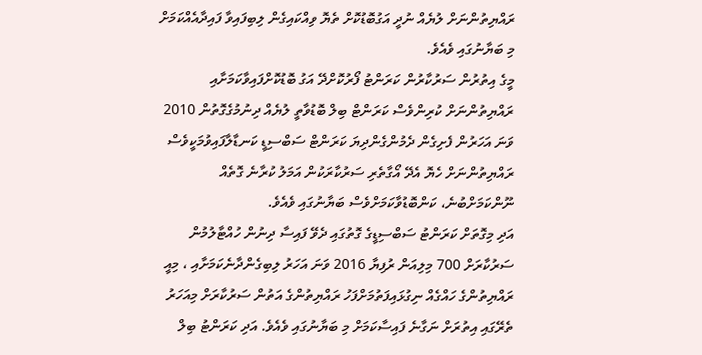ރައްޔިތުންނަށް ލުޔެއް ނުދީ އަގުބޮޑުކޮށް ތެޔޮ ވިއްކައިގެން ލިބިފައިވާ ފައިދާއެއްކަމަށް މި ބަޔާނުގައި ވެއެވެ.
މީގެ އިތުރުން ސަރުކާރުން ކަރަންޓު ފޯރުކޮށްދޭ އަގު ބޮޑުކޮށްފައިވާކަމަށާއި ރައްޔިތުންނަށް ކުރިންވެސް ކަރަންޓް ބިލް ބޮޑުވާތީ ލުޔެއް ދިނުމުގެގޮތުން 2010 ވަނަ އަހަރުން ފެށިގެން ދެމުންގެންދިޔަ ކަރަންޓް ސަބްސިޑީ ކަނޑާލާފައިވުމަކީވެސް ރައްޔިތުންނަށް ހެޔޮ އެދޭ އޯގާތެރި ސަރުކާރަކުން އަމަލު ކުރާނެ ގޮތެއް ނޫންކަމަށްބުނެ، ކަންބޮޑުވާކަމަށްވެސް ބަޔާނުގައި ވެއެވެ.
އަދި މިގޮތަށް ކަރަންޓު ސަބްސިޑީގެ ގޮތުގައި ދެވޭ ފައިސާ ދިނުން ހުއްޓާލުމުން ސަރުކާރަށް 700 މިލިއަން ރުފިޔާ 2016 ވަނަ އަހަރު ލިބިގެންދާނެކަމަށާއި ، މިއީ ރައްޔިތުންގެ ހައްގެއް ނިގުޅައިފަތުމަށްފަހު ރައްޔިތުންގެ އަތުން ސަރުކާރަށް މިއަހަރު ތެރޭގައި އިތުރަށް ނަގާނެ ފައިސާކަމަށް މި ބަޔާނުގައި ވެއެވެ. އަދި ކަރަންޓު ބިލް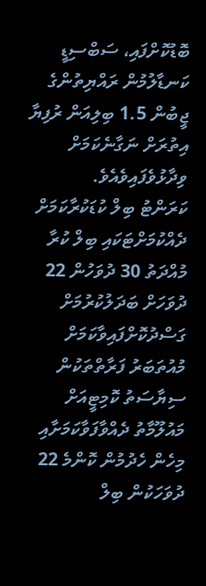ބޮޑުކޮށްފައި، ސަބްސިޑީ ކަނޑާލުމުން ރައްޔިތުންގެ ޖީބުން 1.5 ބިލިއަން ރުފިޔާ އިތުރަށް ނަގާނެކަމަށް ވިދާޅުވެފައިވެއެވެ.
ކަރަންޓު ބިލް ކުޑަކުރާކަމަށް ދެއްކުމަށްޓަކައި ބިލް ކުރާ މުއްދަތު 30 ދުވަހުން 22 ދުވަހަށް ބަދަލުކުރުމަށް ގަސްދުކޮށްފައިވާކަމަށް މުއުތަބަރު ފަރާތްތަކުން ސިޔާސަތު ކޮމިޓީއަށް މައުލޫމާތު ދެއްވާފަވާކަމަށާއި މިހެން ހެދުމުން ކޮންމެ 22 ދުވަހަކުން ބިލް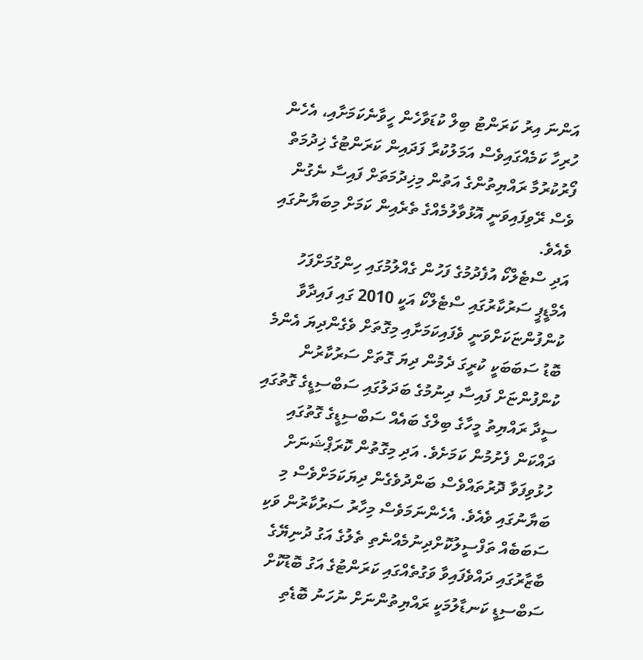އަންނަ އިރު ކަރަންޓު ބިލް ކުޑަވާހެން ހީވާނެކަމަށާއި، އެހެން ހުރިހާ ކަމެއްގައިވެސް އަމަލުކުރާ ފަދައިން ކަރަންޓުގެ ޚިދުމަތް ފޯރުކުރުމާ ރައްޔިތުންގެ އަތުން މިޚިދުމަތަށް ފައިސާ ނެގުން ވެސް ރޭވިފައިވަނީ އޮޅުވާލުމެއްގެ ތެރެއިން ކަމަށް މިބަޔާނުގައި ވެއެވެ.
އަދި ސްޓެލްކޯ އުފެދުމުގެ ފަހުން ގެއްލުމުގައި ހިންގުމަށްފަހު އެމްޑީޕީ ސަރުކާރުގައި ސްޓެލްކޯ އަކީ 2010 ގައި ފައިދާވާ ކުންފުންޏަކަށްވަނީ ވެފައިކަމަށާއި މިގޮތަށް ވެގެންދިޔަ އެންމެ ބޮޑު ސަބަބަކީ ކުރީގަ ދެމުން ދިޔަ ގޮތަށް ސަރުކާރުން ކުންފުންޏަށް ފައިސާ ދިނުމުގެ ބަދަލުގައި ސަބްސިޑީގެ ގޮތުގައި ސީދާ ރައްޔިތު މީހާގެ ބިލްގެ ބައެއް ސަބްސިޑީގެ ގޮތުގައި ދައްކަން ފެށުމުން ކަމަށެވެ. އަދި މިގޮތުން ކޮރަޕްޝަނަށް ހުޅުވިފަވާ ދޮރުތައްވެސް ބަންދުވެގެން ދިޔަކަމަށްވެސް މި ބަޔާނުގައި ވެއެވެ. އެހެންނަމަވެސް މިހާރު ސަރުކާރުން ވަކި ސަބަބެއް ތަފްސީލުކޮށްދިނުމެއްނެތި ތެލުގެ އަގު ދުނިޔޭގެ ބާޒާރުގައި ދައްވެފައިވާ ވަގުތެއްގައި ކަރަންޓުގެ އަގު ބޮޑުކޮށް ސަބްސިޑީ ކަނޑާލުމަކީ ރައްޔިތުންނަށް ނުހަނު ބޮޑެތި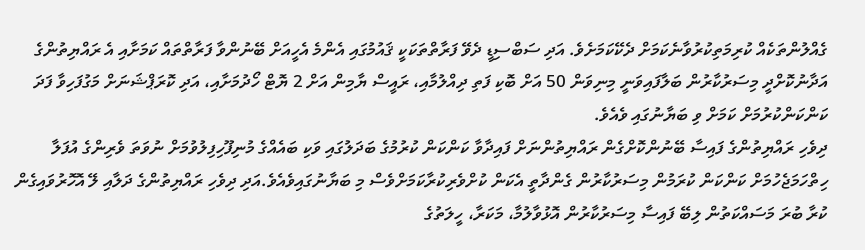ގެއްލުންތަކެއް ކުރިމަތިކުރުވާނެކަމަށް ދެކޭކަމަށެވެ. އަދި ސަބްސިޑީ ދެވޭ ފަރާތްތަކަކީ ޤައުމުގައި އެންމެ އެހީއަށް ބޭނުންވާ ފަރާތްތައް ކަމަށާއި އެ ރައްޔިތުންގެ އަދާނުކޮށްދީ މިސަރުކާރުން ބަލާފައިވަނީ މިނިވަން 50 އަށް ބޮކި ފަތި ދިއްލުމާއި، ރައީސް ޔާމިން އަށް 2 ޔޮޓް ހޯދުމަށާއި، އަދި ކޮރަޕްޝަނަށް މަގުފަހިވާ ފަދަ ކަންކަންކުރުމަށް ކަމަށް ވި ބަޔާނުގައި ވެއެވެ.
ދިވެހި ރައްޔިތުންގެ ފައިސާ ބޭނުންކޮށްގެން ރައްޔިތުންނަށް ފައިދާވާ ކަންކަން ކުރުމުގެ ބަދަލުގައި ވަކި ބައެއްގެ މުނިފޫހިފިލުވުމަށް ނުވަތަ ވެރިންގެ އުފަލާ ހިތްހަމަޖެހުމަށް ކަންކަން ކުރަމުން މިސަރުކާރުން ގެންދާތީ އެކަން ކުށްވެރިކުރާކަމަށްވެސް މި ބަޔާނުގައިވެއެވެ.އަދި ދިވެހި ރައްޔިތުންގެ ދަލާއި ލޭ އޮހޮރުވައިގެން ކުރާ ބުރަ މަސައްކަތުން ލިބޭ ފައިސާ މިސަރުކާރުން އޮޅުވާލުމާ، މަކަރާ، ހީލަތުގެ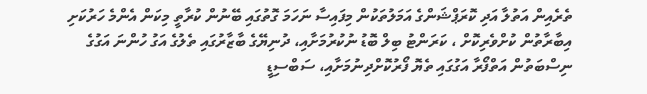ތެރެއިން އަތުލާ އަދި ކޮރަޕްޝަންގެ އަމަލުތަކުން މިފައިސާ ނަހަމަ ގޮތުގައި ބޭނުން ކުރާތީ މިކަން އެންމެ ހަރުކަށި އިބާރާތުން ކުށްވެރިކޮށް ، ކަރަންޓު ބިލް ބޮޑު ނުކުރުމަށާއި، ދުނިޔޭގެ ބާޒާރުގައި ތެލުގެ އަގު ހުންނަ އަގުގެ ނިސްބަތުން އަތްފޯރާ އަގުގައި ތެޔޮ ފޯރުކޮށްދިނުމަށާއި، ސަބްސިޑީ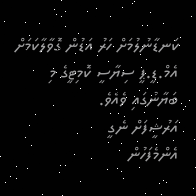ކަނޑާނުލުމަށް ހަރު އަޑުން ގޮވާލާކަމަށް އެމް.ޑީ.ޕީ ސިޔާސީ ކޮމިޓީގެ މި ބަޔާނުގައި ވެއެވެ.
އަރުޝީފަށް ނެގީ
އެންމެފަހުން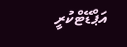އަޕްޑޭޓްކުރީ